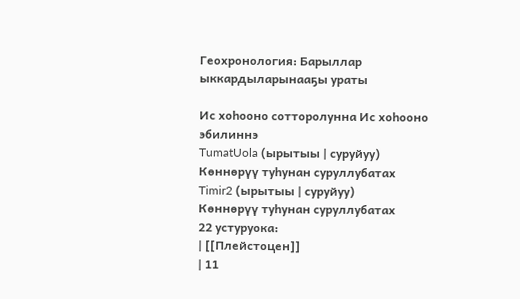Геохронология: Барыллар ыккардыларынааҕы ураты

Ис хоһооно сотторолунна Ис хоһооно эбилиннэ
TumatUola (ырытыы | суруйуу)
Көннөрүү туһунан суруллубатах
Timir2 (ырытыы | суруйуу)
Көннөрүү туһунан суруллубатах
22 устуруока:
| [[Плейстоцен]]
| 11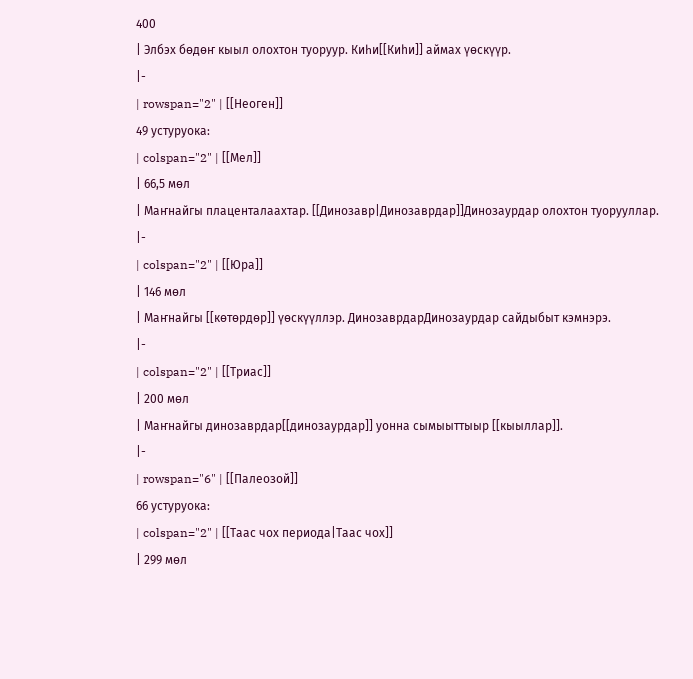400
| Элбэх бөдөҥ кыыл олохтон туоруур. Киһи[[Киhи]] аймах үөскүүр.
|-
| rowspan="2" | [[Неоген]]
49 устуруока:
| colspan="2" | [[Мел]]
| 66,5 мөл
| Маҥнайгы плаценталаахтар. [[Динозавр|Динозаврдар]]Динозаурдар олохтон туорууллар.
|-
| colspan="2" | [[Юра]]
| 146 мөл
| Маҥнайгы [[көтөрдөр]] үөскүүллэр. ДинозаврдарДинозаурдар сайдыбыт кэмнэрэ.
|-
| colspan="2" | [[Триас]]
| 200 мөл
| Маҥнайгы динозаврдар[[динозаурдар]] уонна сымыыттыыр [[кыыллар]].
|-
| rowspan="6" | [[Палеозой]]
66 устуруока:
| colspan="2" | [[Таас чох периода|Таас чох]]
| 299 мөл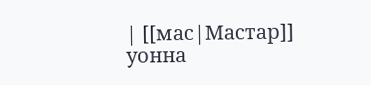| [[мас|Мастар]] уонна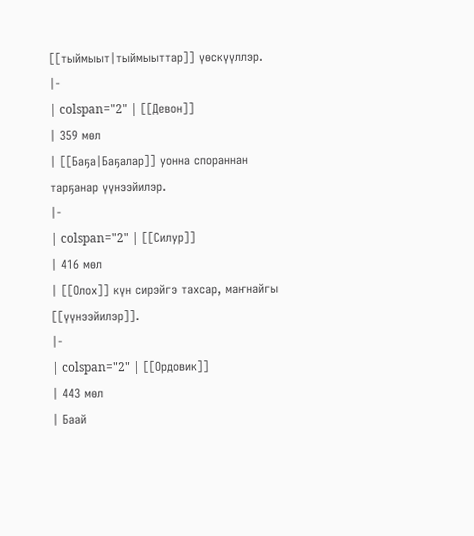[[тыймыыт|тыймыыттар]] үөскүүллэр.
|-
| colspan="2" | [[Девон]]
| 359 мөл
| [[Баҕа|Баҕалар]] уонна спораннан тарҕанар үүнээйилэр.
|-
| colspan="2" | [[Силур]]
| 416 мөл
| [[Олох]] күн сирэйгэ тахсар, маҥнайгы [[үүнээйилэр]].
|-
| colspan="2" | [[Ордовик]]
| 443 мөл
| Баай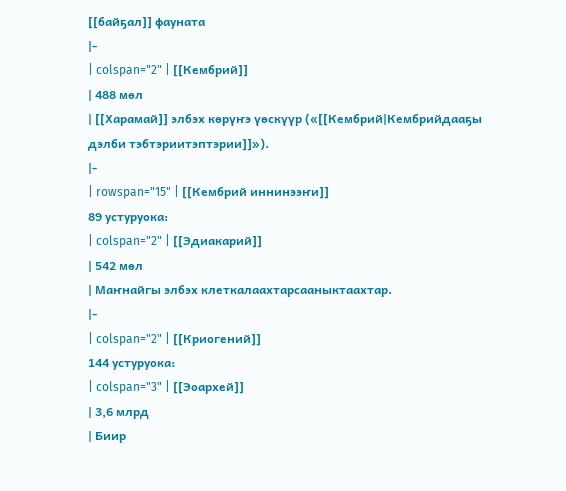[[байҕал]] фауната
|-
| colspan="2" | [[Кембрий]]
| 488 мөл
| [[Харамай]] элбэх көрүҥэ үөскүүр («[[Кембрий|Кембрийдааҕы дэлби тэбтэриитэптэрии]]»).
|-
| rowspan="15" | [[Кембрий иннинээҥи]]
89 устуруока:
| colspan="2" | [[Эдиакарий]]
| 542 мөл
| Маҥнайгы элбэх клеткалаахтарсааныктаахтар.
|-
| colspan="2" | [[Криогений]]
144 устуруока:
| colspan="3" | [[Эоархей]]
| 3,6 млрд
| Биир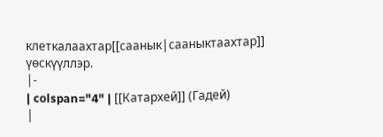клеткалаахтар[[саанык|сааныктаахтар]] үөскүүллэр.
|-
| colspan="4" | [[Катархей]] (Гадей)
|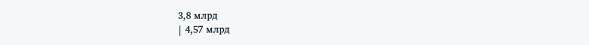3,8 млрд
| 4,57 млрд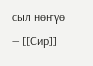сыл нөҥүө — [[Сир]]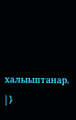халыыптанар.
|}